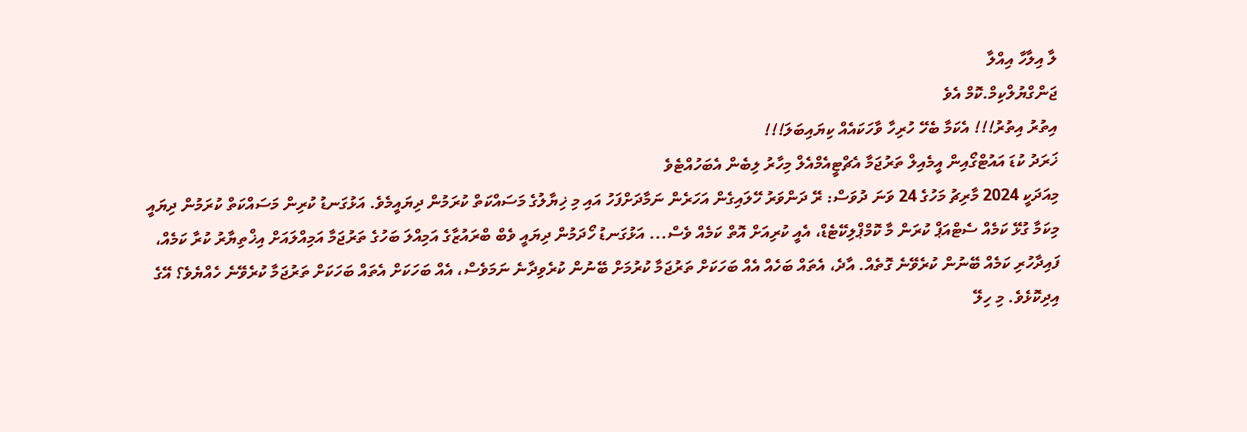ލާ އިލާހާ އިއްލާ
ޖަންގްޔުލްކިމް.ކޮމް އެވެ
އިތުރު އިތުރު!!! އެކަމާ ބެހޭ ހުރިހާ ވާހަކައެއް ކިޔައިބަލަ!!!
ޚަރަދު ކުޑަ އައުޓްގޯއިން އީމެއިލް ތަރުޖަމާ އެޗްޓީއެމްއެލް މިހާރު ލިބެން އެބަހުއްޓެވެ
މިއަދަކީ 2024 މާރިޗު މަހުގެ 24 ވަނަ ދުވަސް: ރޭ ދަންވަރު ހޭލައިގެން އަހަރެން ނަމާދަށްފަހު އައި މި ޚިޔާލުގެ މަސައްކަތް ކުރަމުން ދިޔައީމެވެ. އަޅުގަނޑު ކުރިން މަސައްކަތް ކުރަމުން ދިޔައީ މިކަމާ ގުޅޭ ކަމެއް ސެޓްއަޕް ކުރަން މާ ކޮމްޕްލިކޭޓެޑް، އެއީ ކުރިއަށް އޮތް ކަމެއް ވެސް... އަޅުގަނޑު ހޯދަމުން ދިޔައީ ވެބް ބްރައުޒާގެ އަމިއްލަ ބަހުގެ ތަރުޖަމާ އަމިއްލައަށް އިޚްތިޔާރު ކުރާ ކަމެއް، ފައިދާހުރި ކަމެއް ބޭނުން ކުރެވޭނެ ގޮތެއް. އާދެ، އެތައް ބަހެއް އެއް ބަހަކަށް ތަރުޖަމާ ކުރުމަށް ބޭނުން ކުރެވިދާނެ ނަމަވެސް، އެއް ބަހަކަށް އެތައް ބަހަކަށް ތަރުޖަމާ ކުރެވޭނެ ހެއްޔެވެ؟ އޭގެ އިދިކޮޅެވެ. މި ހިލޭ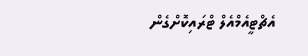އެޗްޓީއެމްއެލް ޓްރައިކޮށްގެން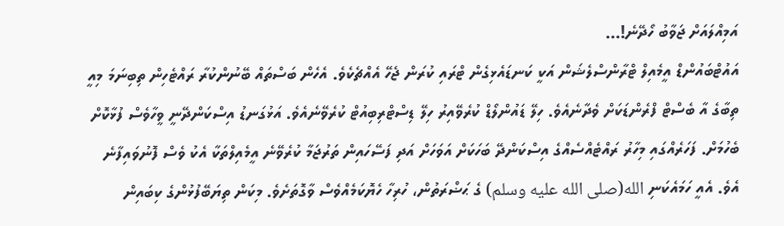އަމިއްލައަށް ޖަވާބު ހޯދޭނެ!...
އައުޓްބައުންޑް އީމެއިލް ޓްރާންސްލެޝަން އަކީ ކަނޑައެޅިގެން ޓްރައި ކުރަން ޖެހޭ އެއްޗެކެވެ. އެހެން ބަސްތައް ބޭނުންކުރާ ރައްޓެހިން ތިބިނަމަ މިއީ ތިބާގެ އާ ބެސްޓް ފްރެންޑަކަށް ވެދާނެއެވެ. ހިލޭ ޑައުންލޯޑް ކުރެވޭއިރު ހިލޭ ޑިސްޓްރިބިއުޓް ކުރެވޭނެއެވެ. އަޅުގަނޑު އިސްކަންދޭނީ ވީހާވެސް ފުޅާކޮށް ބެހުމަށް. ފަހަރެއްގައި މިހާރު ރައްޓެއްސެއްގެ އިސްކަންދޭ ބަހަކަށް އަވަހަށް އަދި ފަސޭހައިން ތަރުޖަމާ ކުރެވޭނެ އީމެއިލްތަކާ އެކު ވެސް ފޮނުވައިފާނެ އެވެ. އެއީ ހަމައެކަނި الله(صلى الله عليه وسلم) ގެ ޙަޟްރަތުން، ހުރިހާ ހެޔޮކަމެއްވެސް ވާގޮތަށެވެ. މިކަން ތިޔަބޭފުޅުންގެ ކިބައިން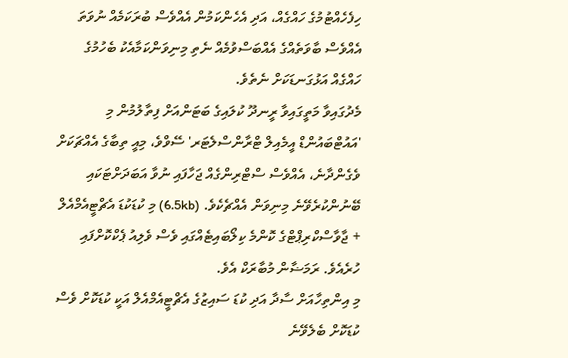ހިފެހެއްޓުމުގެ ހައްގެއް، އަދި އެހެންކަމުން އެއްވެސް ބުރަކަމެއް ނުވަތަ އެއްވެސް ބާވަތެއްގެ އެއްބަސްވުމެއް ނެތި މިނިވަންކަމާއެކު ބެހުމުގެ ހައްގެއް އަޅުގަނޑަކަށް ނެތެވެ.
މެދުގައިވާ މަތީގައިވާ ރީނދޫ ކުލައިގެ ބަޓަންއަށް ފިތާލުމުން މި 'އައުޓްބައުންޑް އީމެއިލް ޓްރާންސްލެޓަރ' ސޭވްވެ، މިއީ ތިބާގެ އެއްޗަކަށް ވެގެންދާނެ، އެއްވެސް ސްޓްރިންގެއް ޖަހާފައި ނުވާ އަބަދަށްޓަކައި ބޭނުންކުރެވޭނެ މިނިވަން އެއްޗެކެވެ. (6.5kb) މި ކުޑަކުޑަ އެޗްޓީއެމްއެލް + ޖާވާސްކްރިޕްޓްގެ ކޮންމެ ކިލޯބައިޓެއްގައި ވެސް ވެލިއު ޕެކްކޮށްފައި ހުރެއެވެ. ރަމަޟާން މުބާރަކް އެވެ.
މި އިންތިހާއަށް ސާދާ އަދި ކުޑަ ސައިޒުގެ އެޗްޓީއެމްއެލް އަކީ ކުޑަކޮށް ވެސް ކުޑަކޮށް ބެލެވޭނެ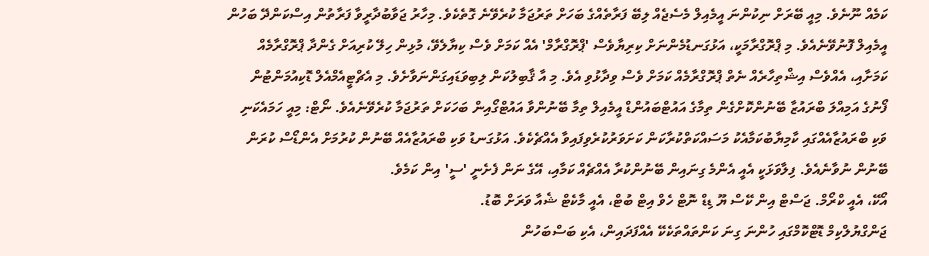ކަމެއް ނޫނެވެ. މިއީ ބޭރަށް ނިކުންނަ އީމެއިލް މެސެޖެއް ލިބޭ ފަރާތެއްގެ ބަހަށް ތަރުޖަމާ ކުރެވޭނެ ގޮތެކެވެ. މިހާރު ޖަވާބުދާރީވާ ފަރާތުން އިސްކަންދޭ ބަހުން އީމެއިލް ފޮނުވޭނެއެވެ. މި ޕްރޮގްރާމަކީ، އަޅުގަނޑުމެންނަށް ކިރިޔާވެސް 'ޕްރޮގްރާމް' އެއް ކަމަށް ވެސް ކިޔާލެވޭ، މުޅިން ހިލޭ ކުރިއަށް ގެންދާ ޕްރޮގްރާމެއް ކަމަށާއި، އެއްވެސް އިޝްތިހާރެއް ނެތް ޕްރޮގްރާމެއް ކަމަށް ވެސް ވިދާޅުވި އެވެ. މި އާ ޤާބިލުކަން ލިބިވަޑައިގަންނަވާށެވެ. މި އެޗްޓީއެމްއެލް ޑޮކިއުމަންޓުން ފޯނުގެ އަމިއްލަ ބްރައުޒާ ބޭނުންކޮށްގެން ތިމާގެ އައުޓްބައުންޑް އީމެއިލް ތިމާ ބޭނުންވާ އައުޓްގޯއިން ބަހަކަށް ތަރުޖަމާ ކުރެވޭނެއެވެ. ނޯޓް: މިއީ ހަމައެކަނި ވަކި ބްރައުޒާއެއްގައި ކާމިޔާބުކަމާއެކު މަސައްކަތްކުރާކަން ކަށަވަރުކުރެވިފައިވާ އެއްޗެކެވެ. އަޅުގަނޑު ވަކި ބްރައުޒާއެއް ބޭނުން ކުރުމަށް އެންޑޯސް ކުރަން ބޭނުން ނުވާނެއެވެ. ފިލާވަޅަކީ އެއީ އެންމެ ގިނައިން ބޭނުންކުރާ އެއްޗެއް ކަމާއި، އޭގެ ނަން ފެށެނީ 'ސީ' އިން ކަމެވެ.
އޯކޭ، އެއީ ކްރޯމް. ޖަސްޓް އިން ކޭސް ޔޫ ޑިޑް ނޮޓް ހެވް އިޓް ބުޓް، އެއީ މާކެޓް ޝެއާ ވަރަށް ބޮޑު.
ޖަންގްޔުލްކިމް ޑޮޓްކޮމްގައި ހުންނަ ގިނަ ކަންތައްތަކެކޭ އެއްފަދައިން، އެކި ބަސްބަހުން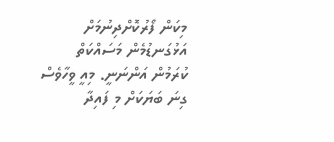މިކަން ފޯރުކޮށްދިނުމަށް އަޅުގަނޑުމެން މަސައްކަތް ކުރަމުން އަންނަނީ. މިއީ ވީހާވެސް ގިނަ ބަޔަކަށް މި ފައިދާ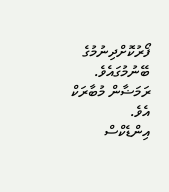ފޯރުކޮށްދިނުމުގެ ބޭނުމުގައެވެ. ރަމަޟާން މުބާރަކް އެވެ.
އިންޑެކްސް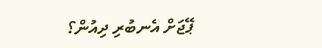ޕޭޖަށް އެނބުރި ދިއުން؟